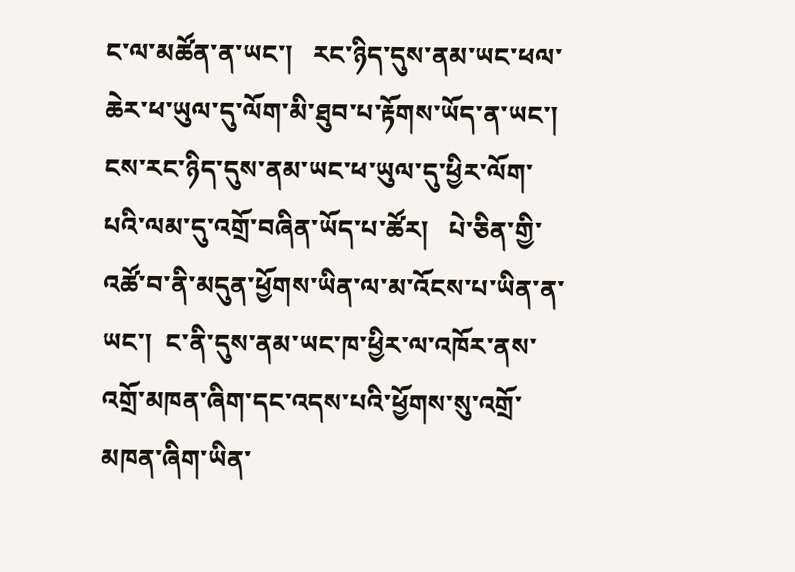ང་ལ་མཚོན་ན་ཡང་།   རང་ཉིད་དུས་ནམ་ཡང་ཕལ་ཆེར་ཕ་ཡུལ་དུ་ལོག་མི་ཐུབ་པ་རྟོགས་ཡོད་ན་ཡང་།   ངས་རང་ཉིད་དུས་ནམ་ཡང་ཕ་ཡུལ་དུ་ཕྱིར་ལོག་པའི་ལམ་དུ་འགྲོ་བཞིན་ཡོད་པ་ཚོར།   པེ་ཅིན་གྱི་འཚོ་བ་ནི་མདུན་ཕྱོགས་ཡིན་ལ་མ་འོངས་པ་ཡིན་ན་ཡང་།  ང་ནི་དུས་ནམ་ཡང་ཁ་ཕྱིར་ལ་འཁོར་ནས་འགྲོ་མཁན་ཞིག་དང་འདས་པའི་ཕྱོགས་སུ་འགྲོ་མཁན་ཞིག་ཡིན་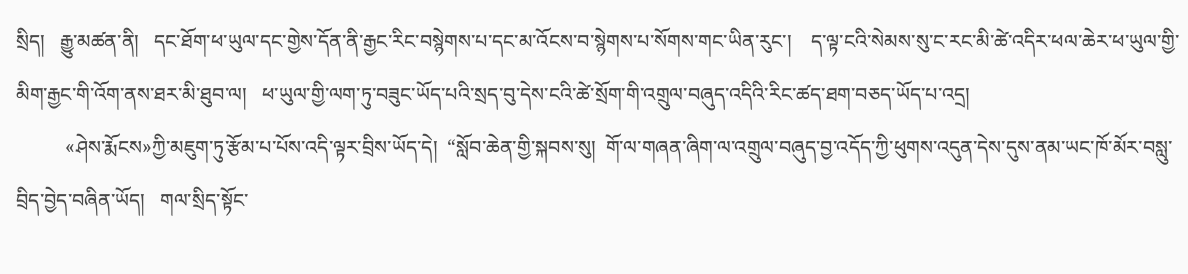སྲིད།   རྒྱུ་མཚན་ནི།   དང་ཐོག་ཕ་ཡུལ་དང་གྱེས་དོན་ནི་རྒྱང་རིང་བསྙེགས་པ་དང་མ་འོངས་བ་སྙེགས་པ་སོགས་གང་ཡིན་རུང་།    ད་ལྟ་ངའི་སེམས་སུ་ང་རང་མི་ཚེ་འདིར་ཕལ་ཆེར་ཕ་ཡུལ་གྱི་མིག་རྒྱང་གི་འོག་ནས་ཐར་མི་ཐུབ་ལ།   ཕ་ཡུལ་གྱི་ལག་ཏུ་བཟུང་ཡོད་པའི་སྲད་བུ་དེས་ངའི་ཚེ་སྲོག་གི་འགྲུལ་བཞུད་འདིའི་རིང་ཚད་ཐག་བཅད་ཡོད་པ་འདྲ།
          «ཤེས་རྨོངས»ཀྱི་མཇུག་ཏུ་རྩོམ་པ་པོས་འདི་ལྟར་བྲིས་ཡོད་དེ།  “སློབ་ཆེན་གྱི་སྐབས་སུ།  གོ་ལ་གཞན་ཞིག་ལ་འགྲུལ་བཞུད་བྱ་འདོད་ཀྱི་ཕུགས་འདུན་དེས་དུས་ནམ་ཡང་ཁོ་མོར་བསླུ་བྲིད་བྱེད་བཞིན་ཡོད།   གལ་སྲིད་སྟོང་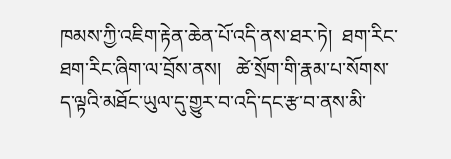ཁམས་ཀྱི་འཇིག་རྟེན་ཆེན་པོ་འདི་ནས་ཐར་ཏེ།  ཐག་རིང་ཐག་རིང་ཞིག་ལ་བྲོས་ནས།   ཚེ་སྲོག་གི་རྣམ་པ་སོགས་ད་ལྟའི་མཐོང་ཡུལ་དུ་གྱུར་བ་འདི་དང་རྩ་བ་ནས་མི་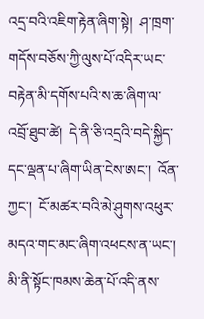འདྲ་བའི་འཇིག་རྟེན་ཞིག་སྟེ།  ཤ་ཁྲག་གདོས་བཅོས་ཀྱི་ལུས་པོ་འདིར་ཡང་བརྟེན་མི་དགོས་པའི་ས་ཆ་ཞིག་ལ་འབྲོ་ཐུབ་ཚེ།  དེ་ནི་ཅི་འདྲའི་བདེ་སྐྱིད་དང་ལྡན་པ་ཞིག་ཡིན་ངེས་ཨང་།  འོན་ཀྱང་།  ངོ་མཚར་བའི་མེ་ཤུགས་འཕུར་མདའ་གང་མང་ཞིག་འཕངས་ན་ཡང་།  མི་ནི་སྟོང་ཁམས་ཆེན་པོ་འདི་ནས་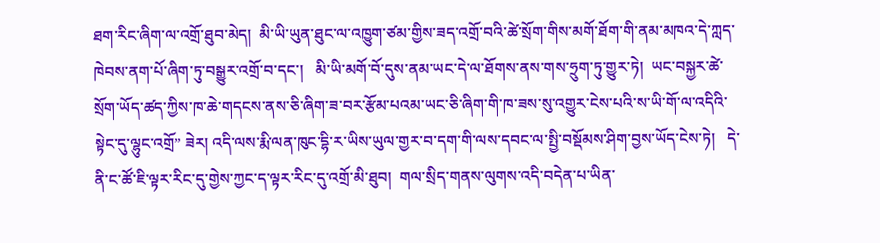ཐག་རིང་ཞིག་ལ་འགྲོ་ཐུབ་མེད།  མི་ཡི་ཡུན་ཐུང་ལ་འཁྱུག་ཙམ་གྱིས་ཟད་འགྲོ་བའི་ཚེ་སྲོག་གིས་མགོ་ཐོག་གི་ནམ་མཁའ་དེ་ཀླད་ཁེབས་ནག་པོ་ཞིག་ཏུ་བསྒྱུར་འགྲོ་བ་དང་།   མི་ཡི་མགོ་བོ་དུས་ནམ་ཡང་དེ་ལ་ཐོགས་ནས་གས་ཧྲུག་ཏུ་གྱུར་ཏེ།  ཡང་བསྐྱར་ཚེ་སྲོག་ཡོད་ཚད་ཀྱིས་ཁ་ཆེ་གདངས་ནས་ཅི་ཞིག་ཟ་བར་རྩོམ་པའམ་ཡང་ཅི་ཞིག་གི་ཁ་ཟས་སུ་འགྱུར་ངེས་པའི་ས་ཡི་གོ་ལ་འདིའི་སྟེང་དུ་ལྷུང་འགྲོ” ཟེར། འདི་ལས་རྨི་ལན་ཁུང་དྷི་ར་ཡིས་ཡུལ་གྱར་བ་དག་གི་ལས་དབང་ལ་སྤྱི་བསྡོམས་ཤིག་བྱས་ཡོད་ངེས་ཏེ།   དེ་ནི་ང་ཚོ་ཇི་ལྟར་རིང་དུ་གྱེས་ཀྱང་ད་ལྟར་རིང་དུ་འགྲོ་མི་ཐུབ།  གལ་སྲིད་གནས་ལུགས་འདི་བདེན་པ་ཡིན་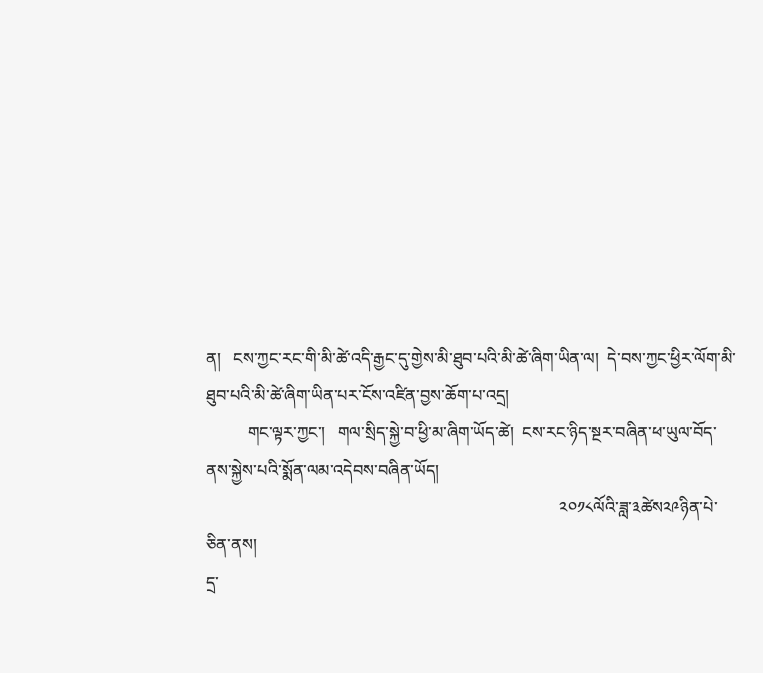ན།   ངས་ཀྱང་རང་གི་མི་ཚེ་འདི་རྒྱང་དུ་གྱེས་མི་ཐུབ་པའི་མི་ཚེ་ཞིག་ཡིན་ལ།  དེ་བས་ཀྱང་ཕྱིར་ལོག་མི་ཐུབ་པའི་མི་ཚེ་ཞིག་ཡིན་པར་ངོས་འཛིན་བྱས་ཆོག་པ་འདྲ།
          གང་ལྟར་ཀྱང་།   གལ་སྲིད་སྐྱེ་བ་ཕྱི་མ་ཞིག་ཡོད་ཚེ།  ངས་རང་ཉིད་སྔར་བཞིན་ཕ་ཡུལ་བོད་ནས་སྐྱེས་པའི་སྨོན་ལམ་འདེབས་བཞིན་ཡོད།
                                                                                     ༢༠༡༨ལོའི་ཟླ་༣ཚེས༢༩ཉིན་པེ་ཅིན་ནས།
དྲ་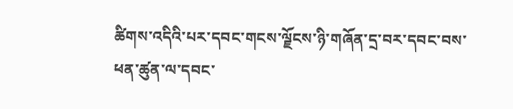ཚིགས་འདིའི་པར་དབང་གངས་ལྗོངས་ཉི་གཞོན་དྲ་བར་དབང་བས་ཕན་ཚུན་ལ་དབང་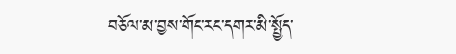བཅོལ་མ་བྱས་གོང་རང་དགར་མི་སྤྱོད་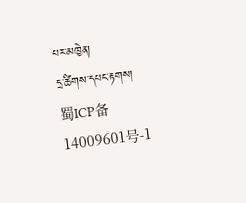པར་མཁྱེན།
དྲ་ཚིགས་དཔང་རྟགས། 蜀ICP备14009601号-1